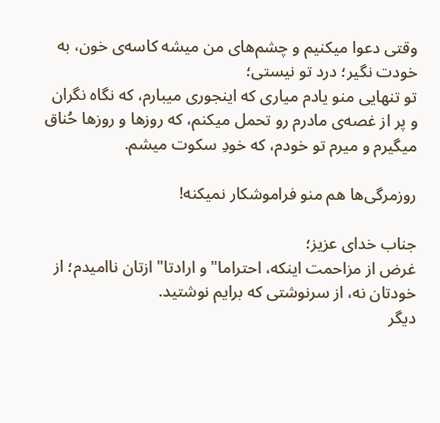وقتی دعوا میکنیم و چشم‌های من میشه کاسه‌ی خون، به خودت نگیر؛ درد تو نیستی؛
تو تنهایی منو یادم میاری که اینجوری میبارم، که نگاه نگران و پر از غصه‌ی مادرم رو تحمل میکنم، که روزها و روزها حُناق میگیرم و میرم تو خودم، که خودِ سکوت میشم.

روزمرگی‌ها هم منو فراموشکار نمیکنه!

جناب خدای عزیز؛
غرض از مزاحمت اینکه، احتراما" و ارادتا" ازتان ناامیدم؛ از خودتان نه، از سرنوشتی که برایم نوشتید.
دیگر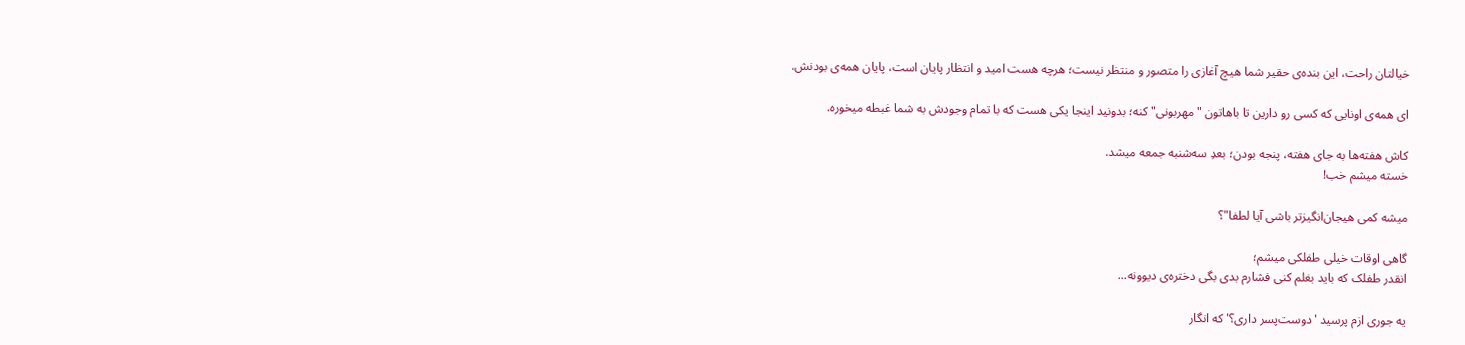خیالتان راحت، این بنده‌ی حقیر شما هیچ آغازی را متصور و منتظر نیست؛ هرچه هست امید و انتظار پایان است، پایان همه‌ی بودنش.

ای همه‌ی اونایی که کسی رو دارین تا باهاتون "مهربونی" کنه؛ بدونید اینجا یکی هست که با تمام وجودش به شما غبطه میخوره.

کاش هفته‌ها به جای هفته، پنجه بودن؛ بعدِ سه‌شنبه جمعه میشد.
خسته میشم خب!

میشه کمی هیجان‌انگیزتر باشی آیا لطفا"؟

گاهی اوقات خیلی طفلکی میشم؛
انقدر طفلک که باید بغلم کنی فشارم بدی بگی دختره‌‌ی دیوونه...

یه جوری ازم پرسید 'دوست‌پسر داری؟' که انگار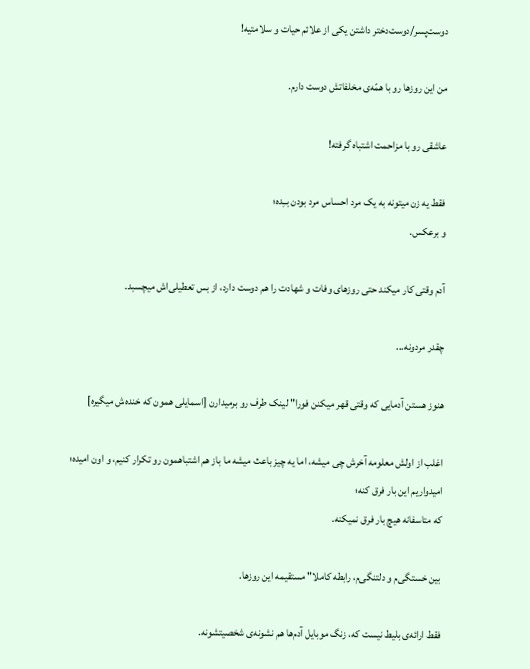دوست‌پسر/دوست‌دختر داشتن یکی از علائم حیات و سلامتیه!

من این روزها رو با همّه‌ی مخلفاتش دوست دارم.

عاشقی رو با مزاحمت اشتباه گرفته!

فقط یه زن میتونه به یک مرد احساس مرد بودن بــِده؛
و برعکس.

آدم وقتی کار میکند حتی روزهای وفات و شهادت را هم دوست دارد، از بس تعطیلی‌اش میچسبد.

چقدر مردونه...

هنوز هستن آدمایی که وقتی قهر میکنن فورا" لینک طرف رو برمیدارن [اسمایلی همون که خنده‌ش میگیره]

اغلب از اولش معلومه آخرش چی میشه، اما یه چیز باعث میشه ما باز هم اشتباهمون رو تکرار کنیم، و اون امیده؛
امیدواریم این بار فرق کنه؛
که متاسفانه هیچ بار فرق نمیکنه.

بین خستگی‌م و دلتنگی‌م، رابطه کاملا" مستقیمه این روزها.

فقط ارائه‌ی بلیط نیست که، زنگ موبایل آدم‌ها هم نشونه‌ی شخصیتشونه.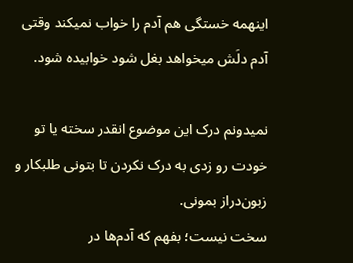اینهمه خستگی هم آدم را خواب نمیکند وقتی آدم دلَش میخواهد بغل شود خوابیده شود.

نمیدونم درک این موضوع انقدر سخته یا تو خودت رو زدی به درک نکردن تا بتونی طلبکار و زبون‌دراز بمونی.
سخت نیست؛ بفهم که آدم‌ها در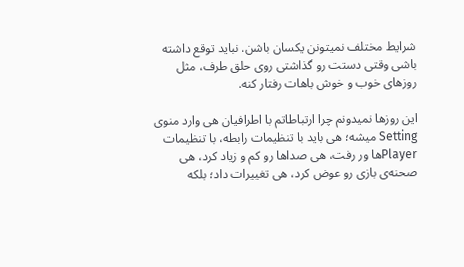شرایط مختلف نمیتونن یکسان باشن. نباید توقع داشته باشی وقتی دستت رو گذاشتی روی حلق طرف، مثل روزهای خوب و خوش باهات رفتار کنه.

این روزها نمیدونم چرا ارتباطاتم با اطرافیان هی وارد منوی Setting میشه؛ هی باید با تنظیمات رابطه، با تنظیمات Playerها ور رفت، هی صداها رو کم و زیاد کرد، هی صحنه‌ی بازی رو عوض کرد، هی تغییرات داد؛ بلکه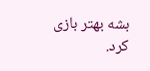بشه بهتر بازی کرد.